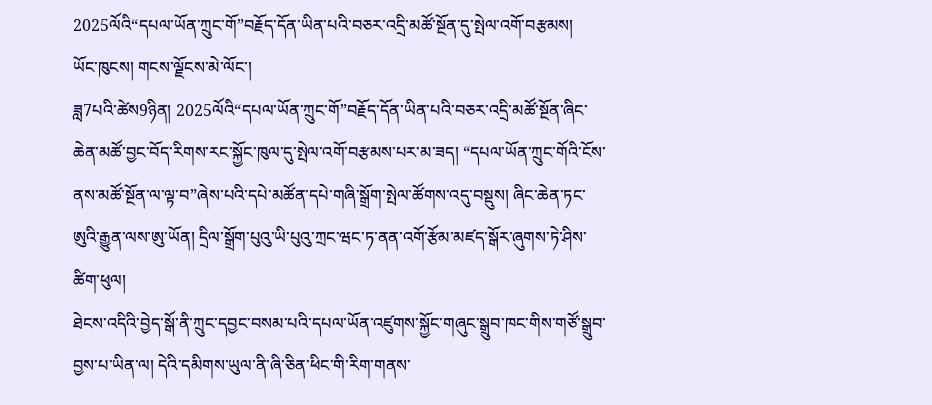2025ལོའི“དཔལ་ཡོན་ཀྲུང་གོ”བརྗོད་དོན་ཡིན་པའི་བཅར་འདྲི་མཚོ་སྔོན་དུ་སྤེལ་འགོ་བརྩམས།
ཡོང་ཁུངས། གངས་ལྗོངས་མེ་ལོང་།
ཟླ7པའི་ཚེས9ཉིན། 2025ལོའི“དཔལ་ཡོན་ཀྲུང་གོ”བརྗོད་དོན་ཡིན་པའི་བཅར་འདྲི་མཚོ་སྔོན་ཞིང་ཆེན་མཚོ་བྱང་བོད་རིགས་རང་སྐྱོང་ཁུལ་དུ་སྤེལ་འགོ་བརྩམས་པར་མ་ཟད། “དཔལ་ཡོན་ཀྲུང་གོའི་ངོས་ནས་མཚོ་སྔོན་ལ་ལྟ་བ”ཞེས་པའི་དཔེ་མཚོན་དཔེ་གཞི་སྒྲོག་སྤེལ་ཚོགས་འདུ་བསྡུས། ཞིང་ཆེན་ཏང་ཨུའི་རྒྱུན་ལས་ཨུ་ཡོན། དྲིལ་སྒྲོག་པུའུ་ཡི་པུའུ་ཀྲང་ཝང་ཏ་ནན་འགོ་རྩོམ་མཛད་སྒོར་ཞུགས་ཏེ་ཤིས་ཚིག་ཕུལ།
ཐེངས་འདིའི་བྱེད་སྒོ་ནི་ཀྲུང་དབྱང་བསམ་པའི་དཔལ་ཡོན་འཛུགས་སྐྱོང་གཞུང་སྒྲུབ་ཁང་གིས་གཙོ་སྒྲུབ་བྱས་པ་ཡིན་ལ། དེའི་དམིགས་ཡུལ་ནི་ཞི་ཅིན་ཕིང་གི་རིག་གནས་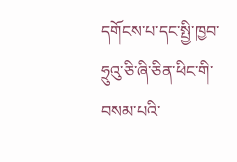དགོངས་པ་དང་སྤྱི་ཁྱབ་ཧྲུའུ་ཅི་ཞི་ཅིན་ཕིང་གི་བསམ་པའི་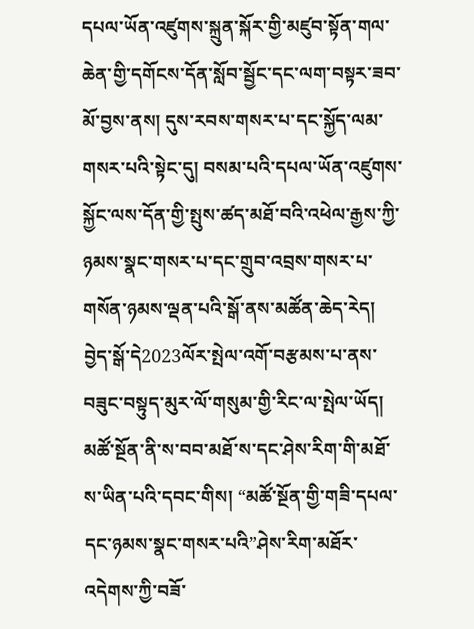དཔལ་ཡོན་འཛུགས་སྐྲུན་སྐོར་གྱི་མཛུབ་སྟོན་གལ་ཆེན་གྱི་དགོངས་དོན་སློབ་སྦྱོང་དང་ལག་བསྟར་ཟབ་མོ་བྱས་ནས། དུས་རབས་གསར་པ་དང་སྐྱོད་ལམ་གསར་པའི་སྟེང་དུ། བསམ་པའི་དཔལ་ཡོན་འཛུགས་སྐྱོང་ལས་དོན་གྱི་སྤུས་ཚད་མཐོ་བའི་འཕེལ་རྒྱས་ཀྱི་ཉམས་སྣང་གསར་པ་དང་གྲུབ་འབྲས་གསར་པ་གསོན་ཉམས་ལྡན་པའི་སྒོ་ནས་མཚོན་ཆེད་རེད། བྱེད་སྒོ་དེ2023ལོར་སྤེལ་འགོ་བརྩམས་པ་ནས་བཟུང་བསྟུད་མུར་ལོ་གསུམ་གྱི་རིང་ལ་སྤེལ་ཡོད།
མཚོ་སྔོན་ནི་ས་བབ་མཐོ་ས་དང་ཤེས་རིག་གི་མཐོ་ས་ཡིན་པའི་དབང་གིས། “མཚོ་སྔོན་གྱི་གཟི་དཔལ་དང་ཉམས་སྣང་གསར་པའི”ཤེས་རིག་མཐོར་འདེགས་ཀྱི་བཟོ་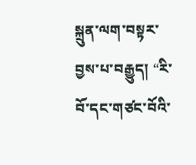སྐྲུན་ལག་བསྟར་བྱས་པ་བརྒྱུད། “རི་བོ་དང་གཙང་བོའི་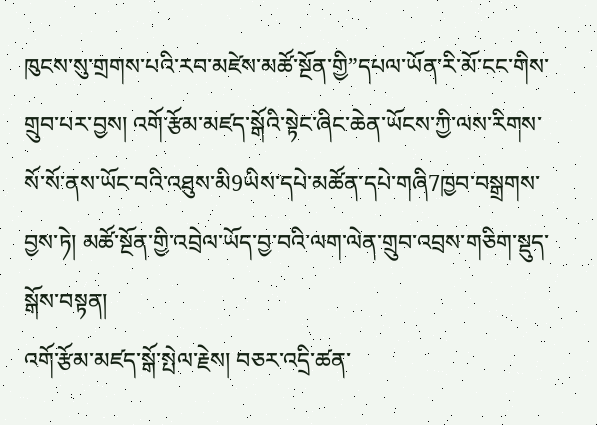ཁུངས་སུ་གྲགས་པའི་རབ་མཛེས་མཚོ་སྔོན་གྱི”དཔལ་ཡོན་རི་མོ་ངང་གིས་གྲུབ་པར་བྱས། འགོ་རྩོམ་མཛད་སྒོའི་སྟེང་ཞིང་ཆེན་ཡོངས་ཀྱི་ལས་རིགས་སོ་སོ་ནས་ཡོང་བའི་འཐུས་མི9ཡིས་དཔེ་མཚོན་དཔེ་གཞི7ཁྱབ་བསྒྲགས་བྱས་ཏེ། མཚོ་སྔོན་གྱི་འབྲེལ་ཡོད་བྱ་བའི་ལག་ལེན་གྲུབ་འབྲས་གཅིག་སྡུད་སྒོས་བསྟན།
འགོ་རྩོམ་མཛད་སྒོ་སྤེལ་རྗེས། བཅར་འདྲི་ཚན་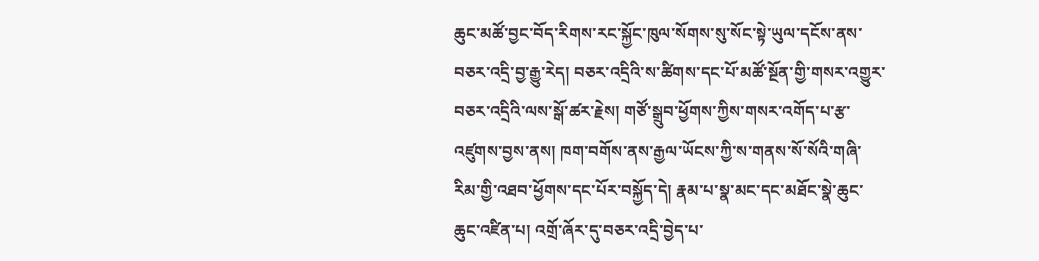ཆུང་མཚོ་བྱང་བོད་རིགས་རང་སྐྱོང་ཁུལ་སོགས་སུ་སོང་སྟེ་ཡུལ་དངོས་ནས་བཅར་འདྲི་བྱ་རྒྱུ་རེད། བཅར་འདྲིའི་ས་ཚིགས་དང་པོ་མཚོ་སྔོན་གྱི་གསར་འགྱུར་བཅར་འདྲིའི་ལས་སྒོ་ཚར་རྗེས། གཙོ་སྒྲུབ་ཕྱོགས་ཀྱིས་གསར་འགོད་པ་རྩ་འཛུགས་བྱས་ནས། ཁག་བགོས་ནས་རྒྱལ་ཡོངས་ཀྱི་ས་གནས་སོ་སོའི་གཞི་རིམ་གྱི་འཐབ་ཕྱོགས་དང་པོར་བསྐྱོད་དེ། རྣམ་པ་སྣ་མང་དང་མཐོང་སྣེ་ཆུང་ཆུང་འཛིན་པ། འགྲོ་ཞོར་དུ་བཅར་འདྲི་བྱེད་པ་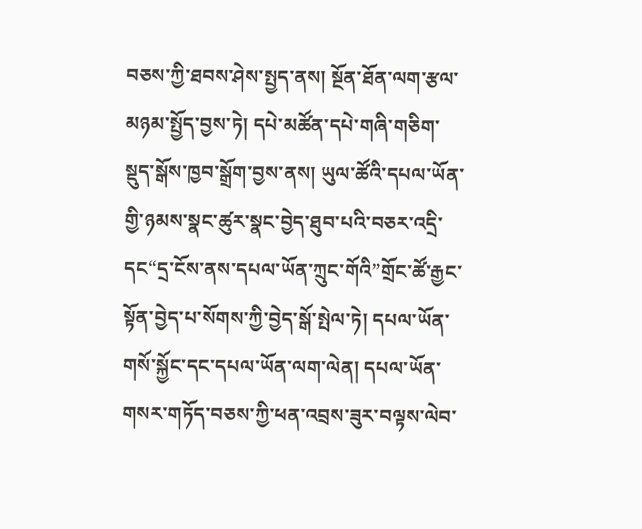བཅས་ཀྱི་ཐབས་ཤེས་སྤྱད་ནས། སྔོན་ཐོན་ལག་རྩལ་མཉམ་སྤྱོད་བྱས་ཏེ། དཔེ་མཚོན་དཔེ་གཞི་གཅིག་སྡུད་སྒོས་ཁྱབ་སྒྲོག་བྱས་ནས། ཡུལ་ཚོའི་དཔལ་ཡོན་གྱི་ཉམས་སྣང་ཚུར་སྣང་བྱེད་ཐུབ་པའི་བཅར་འདྲི་དང“དྲ་ངོས་ནས་དཔལ་ཡོན་ཀྲུང་གོའི”གྲོང་ཚོ་རྒྱང་སྟོན་བྱེད་པ་སོགས་ཀྱི་བྱེད་སྒོ་སྤེལ་ཏེ། དཔལ་ཡོན་གསོ་སྐྱོང་དང་དཔལ་ཡོན་ལག་ལེན། དཔལ་ཡོན་གསར་གཏོད་བཅས་ཀྱི་ཕན་འབྲས་ཟུར་བལྟས་ལེབ་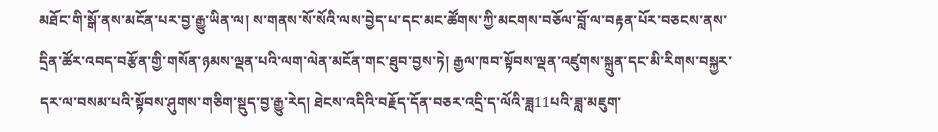མཐོང་གི་སྒོ་ནས་མངོན་པར་བྱ་རྒྱུ་ཡིན་ལ། ས་གནས་སོ་སོའི་ལས་བྱེད་པ་དང་མང་ཚོགས་ཀྱི་མངགས་བཅོལ་བློ་ལ་བརྟན་པོར་བཅངས་ནས་དྲིན་ཚོར་འབད་བརྩོན་གྱི་གསོན་ཉམས་ལྡན་པའི་ལག་ལེན་མངོན་གང་ཐུབ་བྱས་ཏེ། རྒྱལ་ཁབ་སྟོབས་ལྡན་འཛུགས་སྐྲུན་དང་མི་རིགས་བསྐྱར་དར་ལ་བསམ་པའི་སྟོབས་ཤུགས་གཅིག་སྡུད་བྱ་རྒྱུ་རེད། ཐེངས་འདིའི་བརྗོད་དོན་བཅར་འདྲི་ད་ལོའི་ཟླ11པའི་ཟླ་མཇུག་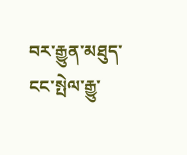བར་རྒྱུན་མཐུད་ངང་སྤེལ་རྒྱུ་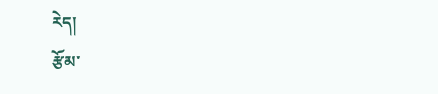རེད།
རྩོམ་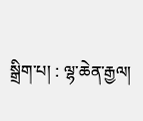སྒྲིག་པ། : ལྷ་ཆེན་རྒྱལ།